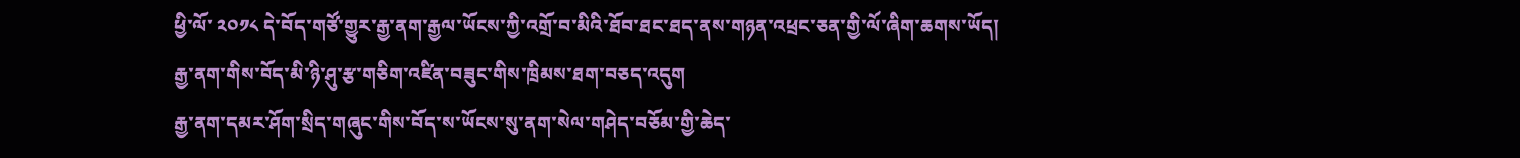ཕྱི་ལོ་ ༢༠༡༨ དེ་བོད་གཙོ་གྱུར་རྒྱ་ནག་རྒྱལ་ཡོངས་ཀྱི་འགྲོ་བ་མིའི་ཐོབ་ཐང་ཐད་ནས་གཉན་འཕྲང་ཅན་གྱི་ལོ་ཞིག་ཆགས་ཡོད།
རྒྱ་ནག་གིས་བོད་མི་ཉི་ཤུ་རྩ་གཅིག་འཛིན་བཟུང་གིས་ཁྲིམས་ཐག་བཅད་འདུག
རྒྱ་ནག་དམར་ཤོག་སྲིད་གཞུང་གིས་བོད་ས་ཡོངས་སུ་ནག་སེལ་གཤེད་བཅོམ་གྱི་ཆེད་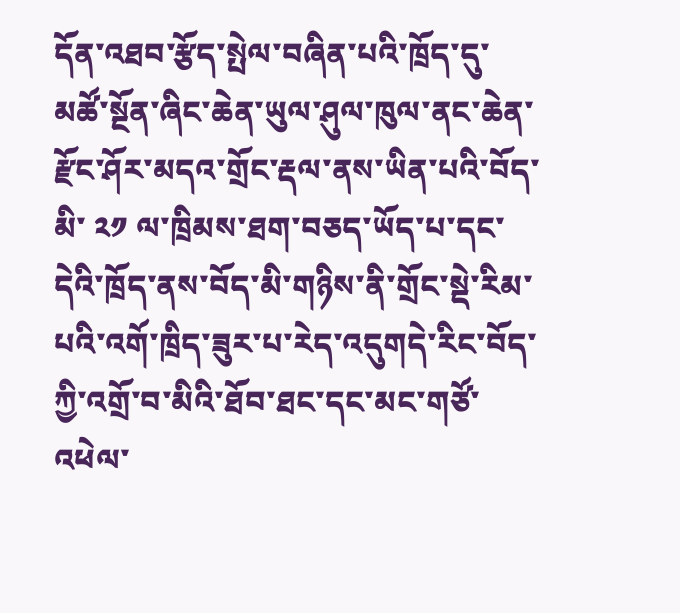དོན་འཐབ་རྩོད་སྤེལ་བཞིན་པའི་ཁྲོད་དུ་མཚོ་སྔོན་ཞིང་ཆེན་ཡུལ་ཤུལ་ཁུལ་ནང་ཆེན་རྫོང་ཤོར་མདའ་གྲོང་རྡལ་ནས་ཡིན་པའི་བོད་མི་ ༢༡ ལ་ཁྲིམས་ཐག་བཅད་ཡོད་པ་དང་དེའི་ཁྲོད་ནས་བོད་མི་གཉིས་ནི་གྲོང་སྡེ་རིམ་པའི་འགོ་ཁྲིད་ཟུར་པ་རེད་འདུགདེ་རིང་བོད་ཀྱི་འགྲོ་བ་མིའི་ཐོབ་ཐང་དང་མང་གཙོ་འཕེལ་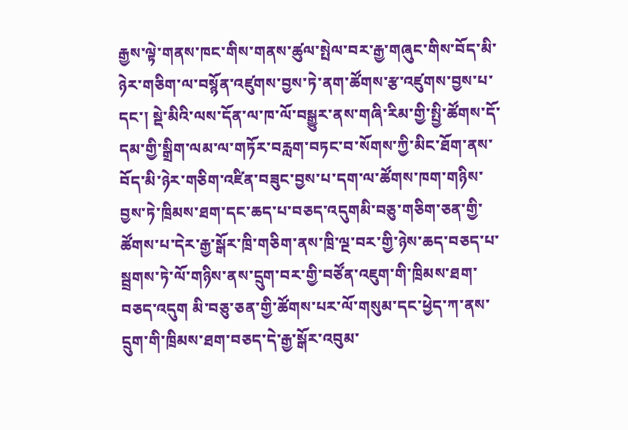རྒྱས་ལྟེ་གནས་ཁང་གིས་གནས་ཚུལ་སྤེལ་བར་རྒྱ་གཞུང་གིས་བོད་མི་ཉེར་གཅིག་ལ་བསྙོན་འཛུགས་བྱས་ཏེ་ནག་ཚོགས་རྩ་འཛུགས་བྱས་པ་དང་། སྡེ་མིའི་ལས་དོན་ལ་ཁ་ལོ་བསྒྱུར་ནས་གཞི་རིམ་གྱི་སྤྱི་ཚོགས་དོ་དམ་གྱི་སྒྲིག་ལམ་ལ་གཏོར་བརླག་བཏང་བ་སོགས་ཀྱི་མིང་ཐོག་ནས་བོད་མི་ཉེར་གཅིག་འཛིན་བཟུང་བྱས་པ་དག་ལ་ཚོགས་ཁག་གཉིས་བྱས་ཏེ་ཁྲིམས་ཐག་དང་ཆད་པ་བཅད་འདུགམི་བཅུ་གཅིག་ཅན་གྱི་ཚོགས་པ་དེར་རྒྱ་སྒོར་ཁྲི་གཅིག་ནས་ཁྲི་ལྔ་བར་གྱི་ཉེས་ཆད་བཅད་པ་སྦྲགས་ཏེ་ལོ་གཉིས་ནས་དྲུག་བར་གྱི་བཙོན་འཇུག་གི་ཁྲིམས་ཐག་བཅད་འདུག མི་བཅུ་ཅན་གྱི་ཚོགས་པར་ལོ་གསུམ་དང་ཕྱེད་ཀ་ནས་དྲུག་གི་ཁྲིམས་ཐག་བཅད་དེ་རྒྱ་སྒོར་འབུམ་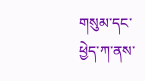གསུམ་དང་ཕྱེད་ཀ་ནས་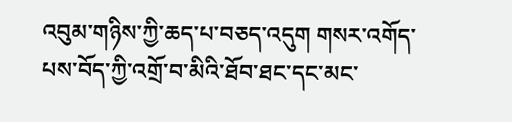འབུམ་གཉིས་ཀྱི་ཆད་པ་བཅད་འདུག གསར་འགོད་པས་བོད་ཀྱི་འགྲོ་བ་མིའི་ཐོབ་ཐང་དང་མང་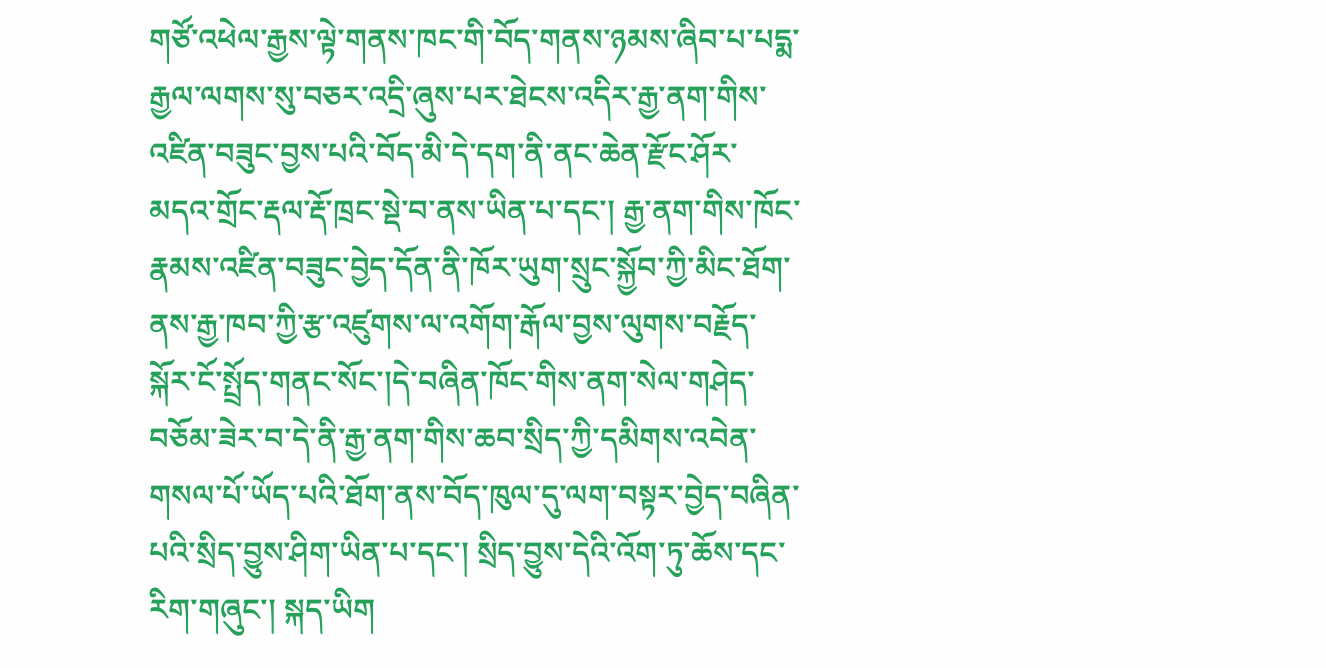གཙོ་འཕེལ་རྒྱས་ལྟེ་གནས་ཁང་གི་བོད་གནས་ཉམས་ཞིབ་པ་པདྨ་རྒྱལ་ལགས་སུ་བཅར་འདྲི་ཞུས་པར་ཐེངས་འདིར་རྒྱ་ནག་གིས་འཛིན་བཟུང་བྱས་པའི་བོད་མི་དེ་དག་ནི་ནང་ཆེན་རྫོང་ཤོར་མདའ་གྲོང་རྡལ་རྡོ་ཁྲང་སྡེ་བ་ནས་ཡིན་པ་དང་། རྒྱ་ནག་གིས་ཁོང་རྣམས་འཛིན་བཟུང་བྱེད་དོན་ནི་ཁོར་ཡུག་སྲུང་སྐྱོབ་ཀྱི་མིང་ཐོག་ནས་རྒྱ་ཁབ་ཀྱི་རྩ་འཛུགས་ལ་འགོག་རྒོལ་བྱས་ལུགས་བརྗོད་སྐོར་ངོ་སྤྲོད་གནང་སོང་།དེ་བཞིན་ཁོང་གིས་ནག་སེལ་གཤེད་བཅོམ་ཟེར་བ་དེ་ནི་རྒྱ་ནག་གིས་ཆབ་སྲིད་ཀྱི་དམིགས་འབེན་གསལ་པོ་ཡོད་པའི་ཐོག་ནས་བོད་ཁུལ་དུ་ལག་བསྟར་བྱེད་བཞིན་པའི་སྲིད་བྱུས་ཤིག་ཡིན་པ་དང་། སྲིད་བྱུས་དེའི་འོག་ཏུ་ཆོས་དང་རིག་གཞུང་། སྐད་ཡིག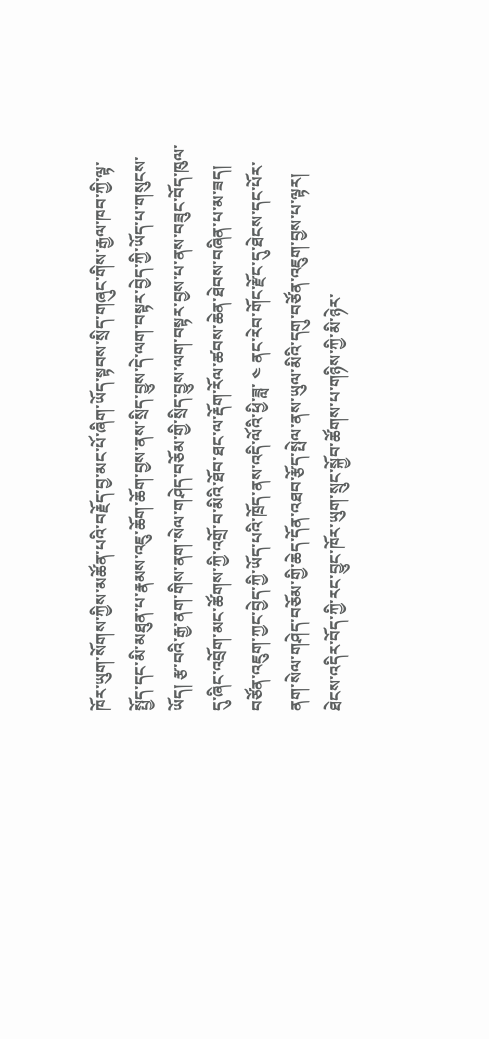ཁོར་ཡུག་སོགས་ཀྱིས་མཚོན་པའི་བརྗོད་བྱ་མང་པོ་ཞིག་ཡོད་སྟབས་སྲིད་གཞུང་གིས་རྒྱལ་ཁབ་ཀྱི་ལྟ་སྤྱོད་དང་མི་མཐུན་པ་རྣམས་འཇུ་ཆོག་ཆོག་བྱས་ནས་སྲིད་བྱུས་དེ་ལག་བསྟར་བྱེད་ཀྱི་ཡོད་པ་གསུངས་ཡོད། རྩ་བའི་རྒྱ་ནག་གིས་ནག་སེལ་གཤེད་བཅོམ་གྱི་སྲིད་བྱུས་ལག་བསྟར་བྱས་པ་ནས་བཟུང་བོད་ཁུལ་དུ་ཞིང་འབྲོག་མང་ཚོགས་ཀྱི་འགྲོ་བ་མིའི་ཐོབ་ཐང་ལ་རྡོག་རོལ་ཚབས་ཆེན་ཐེབས་བཞིན་པ་མ་ཟད། བཙོན་འཇུག་ཀྱང་བྱེད་ཀྱི་ཡོད་པའི་ཁྲོད་ནས་འདི་ལོའི་ཕྱི་ཟླ་ ༤ ནང་རེབ་གོང་རྫོང་དུ་ཐེངས་དང་པོར་ནག་སེལ་གཤེད་བཅོམ་གྱི་ཆེད་དོན་འཐབ་རྩོད་སྤེལ་ནས་ཡུལ་མིའི་དགུ་བཙོན་འཇུག་བྱས་པ་ལྟར། ཐེངས་འདིར་བོད་ཀྱི་རང་བྱུང་ཁོར་ཡུག་སྲུང་སྐྱོབ་ཚོགས་པ་གཉིས་ཀྱི་མི་ཉེར་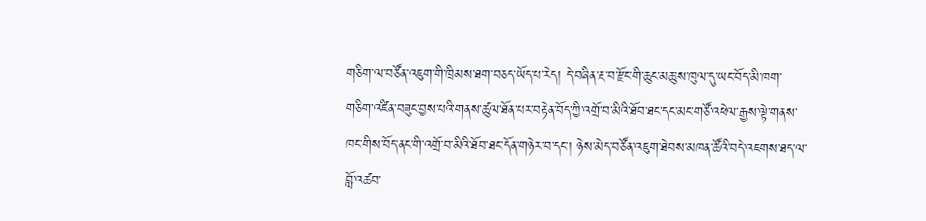གཅིག་ལ་བཙོན་འཇུག་གི་ཁྲིམས་ཐག་བཅད་ཡོད་པ་རེད། དེ་བཞིན་རྔ་བ་རྫོང་གི་ཆུང་མཆུ་ས་ཁུལ་དུ་ཡང་བོད་མི་ཁག་གཅིག་འཛིན་བཟུང་བྱས་པའི་གནས་ཚུལ་ཐོན་པར་བརྟེན་བོད་ཀྱི་འགྲོ་བ་མིའི་ཐོབ་ཐང་དང་མང་གཙོ་འཕེལ་རྒྱས་ལྟེ་གནས་ཁང་གིས་བོད་ནང་གི་འགྲོ་བ་མིའི་ཐོབ་ཐང་དོན་གཉེར་བ་དང་། ཉེས་མེད་བཙོན་འཇུག་ཐེབས་མཁན་ཚོའི་བདེ་འཇགས་ཐད་ལ་བློ་འཚབ་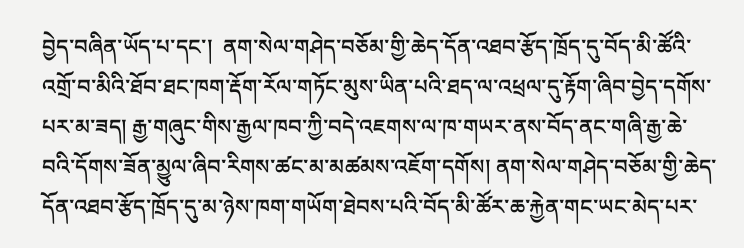བྱེད་བཞིན་ཡོད་པ་དང་།  ནག་སེལ་གཤེད་བཅོམ་གྱི་ཆེད་དོན་འཐབ་རྩོད་ཁྲོད་དུ་བོད་མི་ཚོའི་འགྲོ་བ་མིའི་ཐོབ་ཐང་ཁག་རྡོག་རོལ་གཏོང་མུས་ཡིན་པའི་ཐད་ལ་འཕྲལ་དུ་རྟོག་ཞིབ་བྱེད་དགོས་པར་མ་ཟད། རྒྱ་གཞུང་གིས་རྒྱལ་ཁབ་ཀྱི་བདེ་འཇགས་ལ་ཁ་གཡར་ནས་བོད་ནང་གཞི་རྒྱ་ཆེ་བའི་དོགས་ཟོན་མྱུལ་ཞིབ་རིགས་ཚང་མ་མཚམས་འཇོག་དགོས། ནག་སེལ་གཤེད་བཅོམ་གྱི་ཆེད་དོན་འཐབ་རྩོད་ཁྲོད་དུ་མ་ཉེས་ཁག་གཡོག་ཐེབས་པའི་བོད་མི་ཚོར་ཆ་རྐྱེན་གང་ཡང་མེད་པར་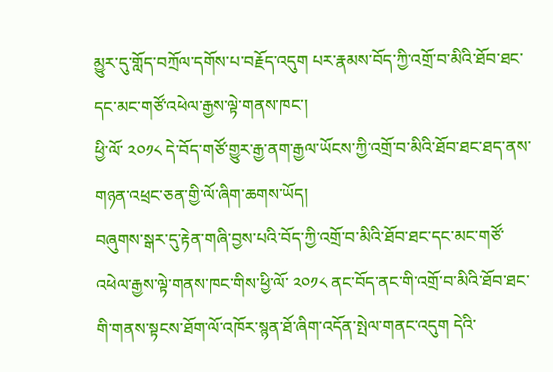མྱུར་དུ་གློད་བཀྲོལ་དགོས་པ་བརྗོད་འདུག པར་རྣམས་བོད་ཀྱི་འགྲོ་བ་མིའི་ཐོབ་ཐང་དང་མང་གཙོ་འཕེལ་རྒྱས་ལྟེ་གནས་ཁང་།
ཕྱི་ལོ་ ༢༠༡༨ དེ་བོད་གཙོ་གྱུར་རྒྱ་ནག་རྒྱལ་ཡོངས་ཀྱི་འགྲོ་བ་མིའི་ཐོབ་ཐང་ཐད་ནས་གཉན་འཕྲང་ཅན་གྱི་ལོ་ཞིག་ཆགས་ཡོད།
བཞུགས་སྒར་དུ་རྟེན་གཞི་བྱས་པའི་བོད་ཀྱི་འགྲོ་བ་མིའི་ཐོབ་ཐང་དང་མང་གཙོ་འཕེལ་རྒྱས་ལྟེ་གནས་ཁང་གིས་ཕྱི་ལོ་ ༢༠༡༨ ནང་བོད་ནང་གི་འགྲོ་བ་མིའི་ཐོབ་ཐང་གི་གནས་སྟངས་ཐོག་ལོ་འཁོར་སྙན་ཐོ་ཞིག་འདོན་སྤེལ་གནང་འདུག དེའི་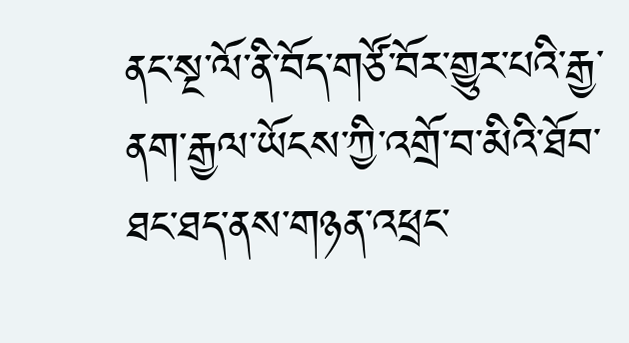ནང་སྔ་ལོ་ནི་བོད་གཙོ་བོར་གྱུར་པའི་རྒྱ་ནག་རྒྱལ་ཡོངས་ཀྱི་འགྲོ་བ་མིའི་ཐོབ་ཐང་ཐད་ནས་གཉན་འཕྲང་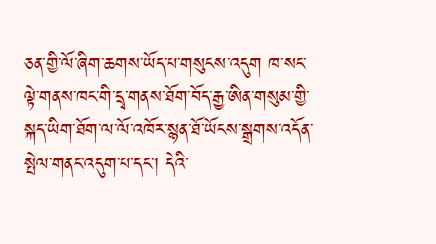ཅན་གྱི་ལོ་ཞིག་ཆགས་ཡོད་པ་གསུངས་འདུག ཁ་སང་ལྟེ་གནས་ཁང་གི་དྲྭ་གནས་ཐོག་བོད་རྒྱ་ཨིན་གསུམ་གྱི་སྐད་ཡིག་ཐོག་ལ་ལོ་འཁོར་སྙན་ཐོ་ཡོངས་སྒྲགས་འདོན་སྤེལ་གནང་འདུག་པ་དང་། དེའི་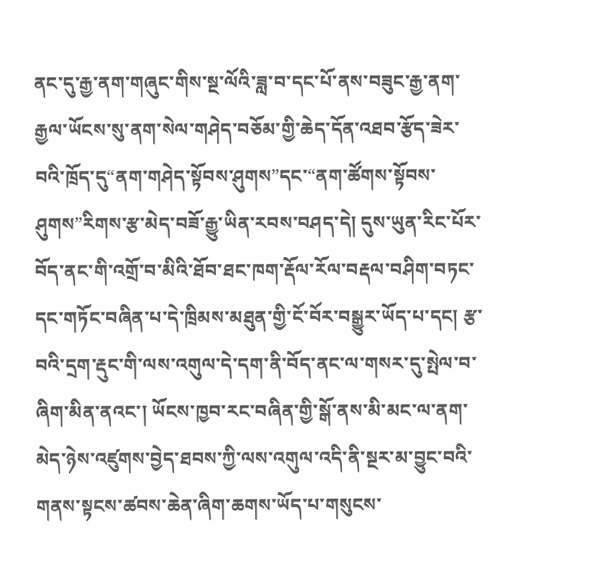ནང་དུ་རྒྱ་ནག་གཞུང་གིས་སྔ་ལོའི་ཟླ་བ་དང་པོ་ནས་བཟུང་རྒྱ་ནག་རྒྱལ་ཡོངས་སུ་ནག་སེལ་གཤེད་བཅོམ་གྱི་ཆེད་དོན་འཐབ་རྩོད་ཟེར་བའི་ཁྲོད་དུ“ནག་གཤེད་སྟོབས་ཤུགས”དང་“ནག་ཚོགས་སྟོབས་ཤུགས”རིགས་རྩ་མེད་བཟོ་རྒྱུ་ཡིན་རབས་བཤད་དེ། དུས་ཡུན་རིང་པོར་བོད་ནང་གི་འགྲོ་བ་མིའི་ཐོབ་ཐང་ཁག་རྡོལ་རོལ་བརྡལ་བཤིག་བཏང་དང་གཏོང་བཞིན་པ་དེ་ཁྲིམས་མཐུན་གྱི་ངོ་བོར་བསྒྱུར་ཡོད་པ་དང། རྩ་བའི་དྲག་རྡུང་གི་ལས་འགུལ་དེ་དག་ནི་བོད་ནང་ལ་གསར་དུ་སྤེལ་བ་ཞིག་མིན་ནའང་། ཡོངས་ཁྱབ་རང་བཞིན་གྱི་སྒོ་ནས་མི་མང་ལ་ནག་མེད་ཉེས་འཛུགས་བྱེད་ཐབས་ཀྱི་ལས་འགུལ་འདི་ནི་སྔར་མ་བྱུང་བའི་གནས་སྟངས་ཚབས་ཆེན་ཞིག་ཆགས་ཡོད་པ་གསུངས་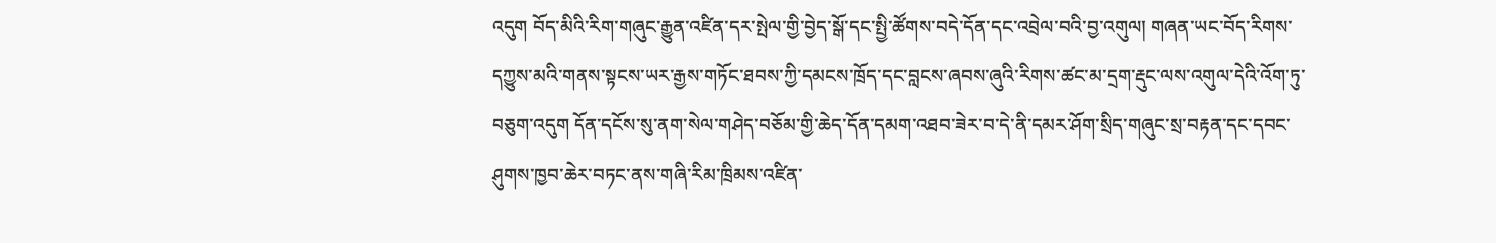འདུག བོད་མིའི་རིག་གཞུང་རྒྱུན་འཛིན་དར་སྤེལ་གྱི་བྱེད་སྒོ་དང་སྤྱི་ཚོགས་བདེ་དོན་དང་འབྲེལ་བའི་བྱ་འགུལ། གཞན་ཡང་བོད་རིགས་དཀྱུས་མའི་གནས་སྟངས་ཡར་རྒྱས་གཏོང་ཐབས་ཀྱི་དམངས་ཁྲོད་དང་བླངས་ཞབས་ཞུའི་རིགས་ཚང་མ་དྲག་རྡུང་ལས་འགུལ་དེའི་འོག་ཏུ་བཅུག་འདུག དོན་དངོས་སུ་ནག་སེལ་གཤེད་བཅོམ་གྱི་ཆེད་དོན་དམག་འཐབ་ཟེར་བ་དེ་ནི་དམར་ཤོག་སྲིད་གཞུང་སྲ་བརྟན་དང་དབང་ཤུགས་ཁྱབ་ཆེར་བཏང་ནས་གཞི་རིམ་ཁྲིམས་འཛིན་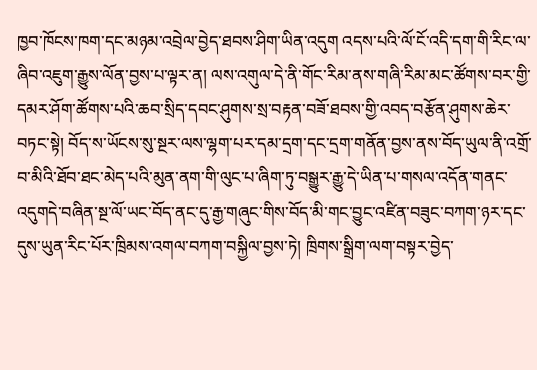ཁྱབ་ཁོངས་ཁག་དང་མཉམ་འབྲེལ་བྱེད་ཐབས་ཤིག་ཡིན་འདུག འདས་པའི་ལོ་ངོ་འདི་དག་གི་རིང་ལ་ཞིབ་འཇུག་རྒྱུས་ལོན་བྱས་པ་ལྟར་ན། ལས་འགུལ་དེ་ནི་གོང་རིམ་ནས་གཞི་རིམ་མང་ཚོགས་བར་གྱི་དམར་ཤོག་ཚོགས་པའི་ཆབ་སྲིད་དབང་ཤུགས་སྲ་བརྟན་བཟོ་ཐབས་གྱི་འབད་བརྩོན་ཤུགས་ཆེར་བཏང་སྟེ། བོད་ས་ཡོངས་སུ་སྔར་ལས་ལྷག་པར་དམ་དྲག་དང་དྲག་གནོན་བྱས་ནས་བོད་ཡུལ་ནི་འགྲོ་བ་མིའི་ཐོབ་ཐང་མེད་པའི་མུན་ནག་གི་ལུང་པ་ཞིག་ཏུ་བསྒྱུར་རྒྱུ་དེ་ཡིན་པ་གསལ་འདོན་གནང་འདུགདེ་བཞིན་སྔ་ལོ་ཡང་བོད་ནང་དུ་རྒྱ་གཞུང་གིས་བོད་མི་གང་བྱུང་འཛིན་བཟུང་བཀག་ཉར་དང་དུས་ཡུན་རིང་པོར་ཁྲིམས་འགལ་བཀག་བསྐྱིལ་བྱས་ཏེ། ཁྲིགས་སྒྲིག་ལག་བསྟར་བྱེད་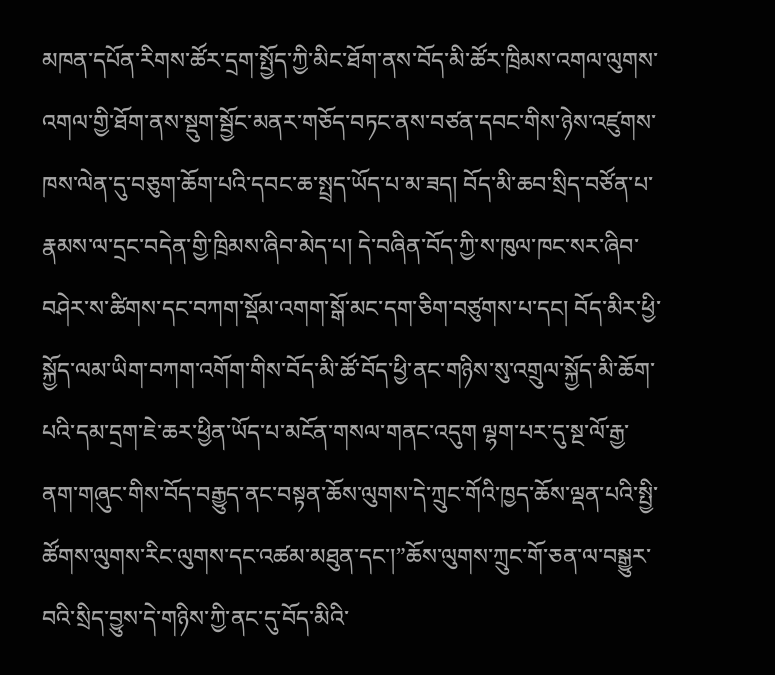མཁན་དཔོན་རིགས་ཚོར་དྲག་སྤྱོད་ཀྱི་མིང་ཐོག་ནས་བོད་མི་ཚོར་ཁྲིམས་འགལ་ལུགས་འགལ་གྱི་ཐོག་ནས་སྡུག་སྦྱོང་མནར་གཅོད་བཏང་ནས་བཙན་དབང་གིས་ཉེས་འཛུགས་ཁས་ལེན་དུ་བཅུག་ཆོག་པའི་དབང་ཆ་སྤྲད་ཡོད་པ་མ་ཟད། བོད་མི་ཆབ་སྲིད་བཙོན་པ་རྣམས་ལ་དྲང་བདེན་གྱི་ཁྲིམས་ཞིབ་མེད་པ། དེ་བཞིན་བོད་ཀྱི་ས་ཁུལ་ཁང་སར་ཞིབ་བཤེར་ས་ཚིགས་དང་བཀག་སྡོམ་འགག་སྒོ་མང་དག་ཅིག་བཙུགས་པ་དང། བོད་མིར་ཕྱི་སྐྱོད་ལམ་ཡིག་བཀག་འགོག་གིས་བོད་མི་ཚོ་བོད་ཕྱི་ནང་གཉིས་སུ་འགྲུལ་སྐྱོད་མི་ཆོག་པའི་དམ་དྲག་ཇེ་ཆར་ཕྱིན་ཡོད་པ་མངོན་གསལ་གནང་འདུག ལྷག་པར་དུ་སྔ་ལོ་རྒྱ་ནག་གཞུང་གིས་བོད་བརྒྱུད་ནང་བསྟན་ཆོས་ལུགས་དེ་ཀྲུང་གོའི་ཁྱད་ཆོས་ལྡན་པའི་སྤྱི་ཚོགས་ལུགས་རིང་ལུགས་དང་འཚམ་མཐུན་དང་།”ཆོས་ལུགས་ཀྲུང་གོ་ཅན་ལ་བསྒྱུར་བའི་སྲིད་བྱུས་དེ་གཉིས་ཀྱི་ནང་དུ་བོད་མིའི་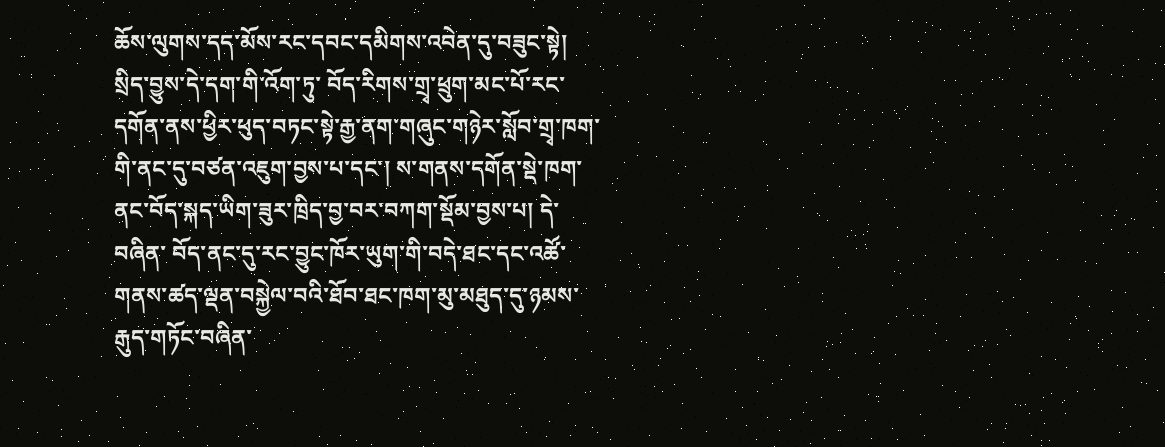ཆོས་ལུགས་དད་མོས་རང་དབང་དམིགས་འབེན་དུ་བཟུང་སྟེ། སྲིད་བྱུས་དེ་དག་གི་འོག་ཏུ་ བོད་རིགས་གྲྭ་ཕྲུག་མང་པོ་རང་དགོན་ནས་ཕྱིར་ཕུད་བཏང་སྟེ་རྒྱ་ནག་གཞུང་གཉེར་སློབ་གྲྭ་ཁག་གི་ནང་དུ་བཙན་འཇུག་བྱས་པ་དང་། ས་གནས་དགོན་སྡེ་ཁག་ནང་བོད་སྐད་ཡིག་ཟུར་ཁྲིད་བྱ་བར་བཀག་སྡོམ་བྱས་པ། དེ་བཞིན་ བོད་ནང་དུ་རང་བྱུང་ཁོར་ཡུག་གི་བདེ་ཐང་དང་འཚོ་གནས་ཚད་ལྡན་བསྐྱེལ་བའི་ཐོབ་ཐང་ཁག་མུ་མཐུད་དུ་ཉམས་རྒུད་གཏོང་བཞིན་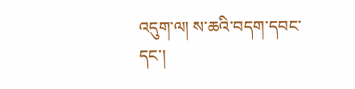འདུག་ལ། ས་ཆའི་བདག་དབང་དང་།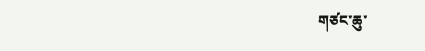གཙང་ཆུ་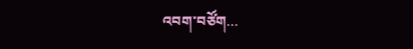འབག་བཙོག...